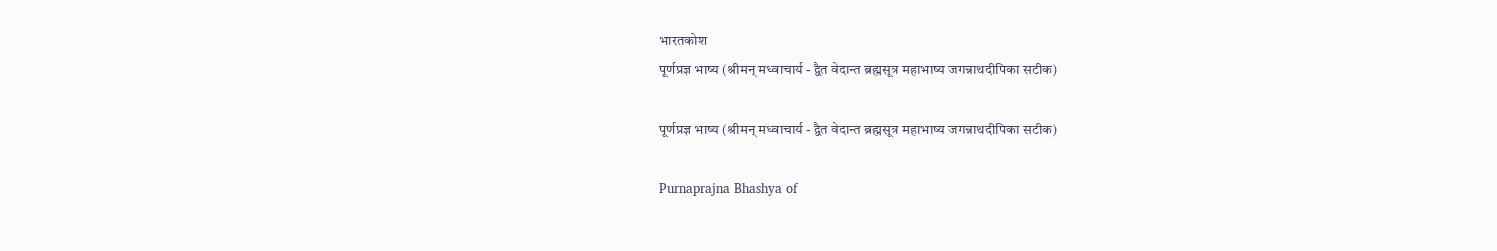भारतकोश
पूर्णप्रज्ञ भाष्य (श्रीमन् मध्वाचार्य - द्वैत वेदान्त ब्रह्मसूत्र महाभाष्य जगन्नाथदीपिका सटीक)

पूर्णप्रज्ञ भाष्य (श्रीमन् मध्वाचार्य - द्वैत वेदान्त ब्रह्मसूत्र महाभाष्य जगन्नाथदीपिका सटीक)

Purnaprajna Bhashya of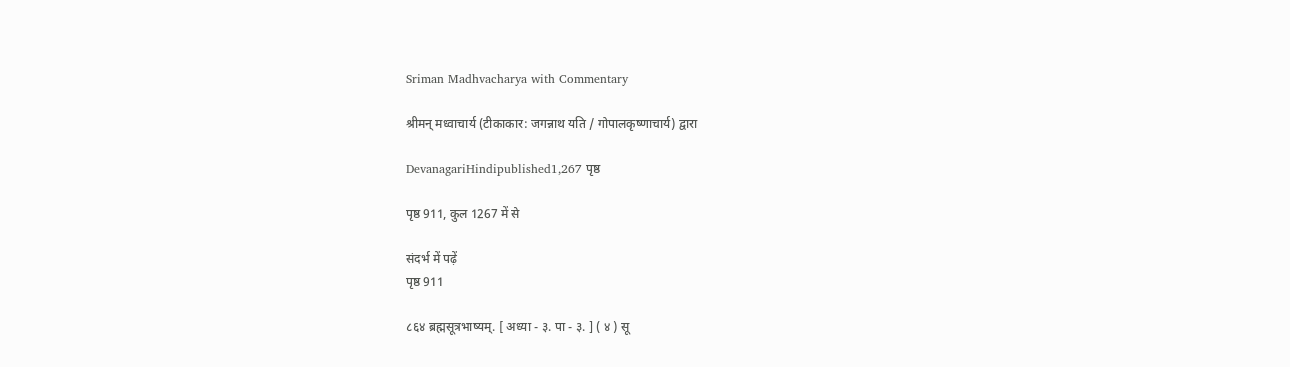Sriman Madhvacharya with Commentary

श्रीमन् मध्वाचार्य (टीकाकार: जगन्नाथ यति / गोपालकृष्णाचार्य) द्वारा

DevanagariHindipublished1,267 पृष्ठ

पृष्ठ 911, कुल 1267 में से

संदर्भ में पढ़ें
पृष्ठ 911

८६४ ब्रह्मसूत्रभाष्यम्. [ अध्या - ३. पा - ३. ] ( ४ ) सू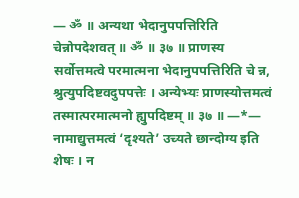— ॐ ॥ अन्यथा भेदानुपपत्तिरिति चेन्नोपदेशवत् ॥ ॐ ॥ ३७ ॥ प्राणस्य सर्वोत्तमत्वे परमात्मना भेदानुपपत्तिरिति चे न्न, श्रुत्युपदिष्टवदुपपत्तेः । अन्येभ्यः प्राणस्योत्तमत्वं तस्मात्परमात्मनो ह्युपदिष्टम् ॥ ३७ ॥ —*— नामाद्युत्तमत्वं ‘दृश्यते’ उच्यते छान्दोग्य इति शेषः । न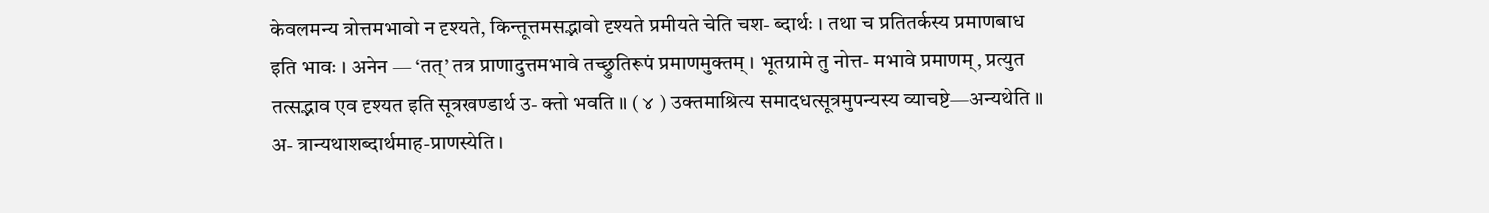केवलमन्य त्रोत्तमभावो न दृश्यते, किन्तूत्तमसद्भावो दृश्यते प्रमीयते चेति चश- ब्दार्थः । तथा च प्रतितर्कस्य प्रमाणबाध इति भावः । अनेन — ‘तत्’ तत्र प्राणादुत्तमभावे तच्छ्रुतिरूपं प्रमाणमुक्तम् । भूतग्रामे तु नोत्त- मभावे प्रमाणम्, प्रत्युत तत्सद्भाव एव दृश्यत इति सूत्रखण्डार्थ उ- क्तो भवति ॥ ( ४ ) उक्तमाश्रित्य समादधत्सूत्रमुपन्यस्य व्याचष्टे—अन्यथेति ॥ अ- त्रान्यथाशब्दार्थमाह-प्राणस्येति ।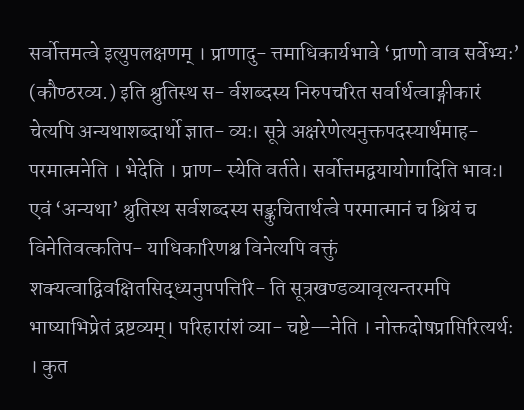सर्वोत्तमत्वे इत्युपलक्षणम् । प्राणादु- त्तमाधिकार्यभावे ‘प्राणो वाव सर्वेभ्यः’ (कौण्ठरव्य.) इति श्रुतिस्थ स- र्वशब्दस्य निरुपचरित सर्वार्थत्वाङ्गीकारं चेत्यपि अन्यथाशब्दार्थो ज्ञात- व्यः। सूत्रे अक्षरेणेत्यनुक्तपदस्यार्थमाह-परमात्मनेति । भेदेति । प्राण- स्येति वर्तते। सर्वोत्तमद्वयायोगादिति भावः। एवं ‘अन्यथा’ श्रुतिस्थ सर्वशब्दस्य सङ्कुचितार्थत्वे परमात्मानं च श्रियं च विनेतिवत्कतिप- याधिकारिणश्च विनेत्यपि वक्तुं शक्यत्वाद्विवक्षितसिद्ध्यनुपपत्तिरि- ति सूत्रखण्डव्यावृत्यन्तरमपि भाष्याभिप्रेतं द्रष्टव्यम्। परिहारांशं व्या- चष्टे—नेति । नोक्तदोषप्राप्तिरित्यर्थः । कुत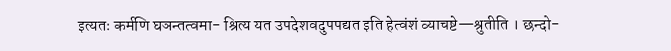इत्यतः कर्मणि घञन्तत्वमा- श्रित्य यत उपदेशवदुपपद्यत इति हेत्वंशं व्याचष्टे—श्रुतीति । छन्दो-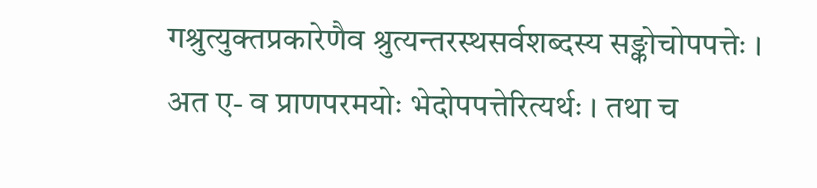गश्रुत्युक्तप्रकारेणैव श्रुत्यन्तरस्थसर्वशब्दस्य सङ्कोचोपपत्तेः । अत ए- व प्राणपरमयोः भेदोपपत्तेरित्यर्थः । तथा च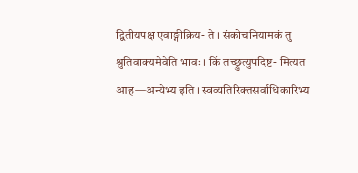द्वितीयपक्ष एवाङ्गीक्रिय- ते । संकोचनियामकं तु श्रुतिवाक्यमेवेति भावः । किं तच्छ्रुत्युपदिष्ट- मित्यत आह—अन्येभ्य इति । स्वव्यतिरिक्तसर्वाधिकारिभ्य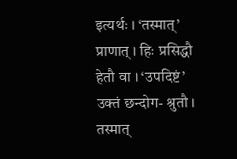इत्यर्थः । ‘तस्मात्’ प्राणात् । हिः प्रसिद्धौ हेतौ वा । ‘उपदिष्टं’ उक्तं छन्दोग- श्रुतौ । तस्मात्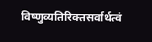विष्णुव्यतिरिक्तसर्वार्थत्वं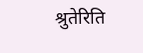श्रुतेरिति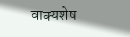वाक्यशेष